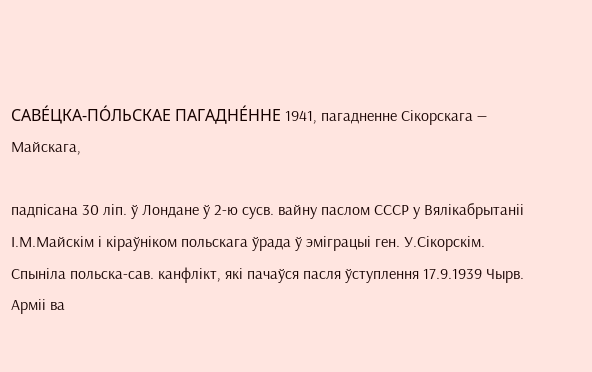САВЕ́ЦКА-ПО́ЛЬСКАЕ ПАГАДНЕ́ННЕ 1941, пагадненне Сікорскага — Майскага,

падпісана 30 ліп. ў Лондане ў 2-ю сусв. вайну паслом СССР у Вялікабрытаніі І.М.Майскім і кіраўніком польскага ўрада ў эміграцыі ген. У.Сікорскім. Спыніла польска-сав. канфлікт, які пачаўся пасля ўступлення 17.9.1939 Чырв. Арміі ва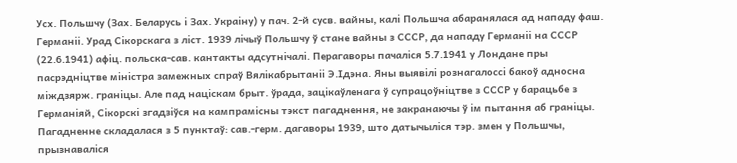Усх. Польшчу (Зах. Беларусь і Зах. Украіну) у пач. 2-й сусв. вайны, калі Польшча абаранялася ад нападу фаш. Германіі. Урад Сікорскага з ліст. 1939 лічыў Польшчу ў стане вайны з СССР, да нападу Германіі на СССР (22.6.1941) афіц. польска-сав. кантакты адсутнічалі. Перагаворы пачаліся 5.7.1941 у Лондане пры пасрэдніцтве міністра замежных спраў Вялікабрытаніі Э.Ідэна. Яны выявілі рознагалоссі бакоў адносна міждзярж. граніцы. Але пад націскам брыт. ўрада, зацікаўленага ў супрацоўніцтве з СССР у барацьбе з Германіяй, Сікорскі згадзіўся на кампрамісны тэкст пагаднення, не закранаючы ў ім пытання аб граніцы. Пагадненне складалася з 5 пунктаў: сав.-герм. дагаворы 1939, што датычыліся тэр. змен у Польшчы, прызнаваліся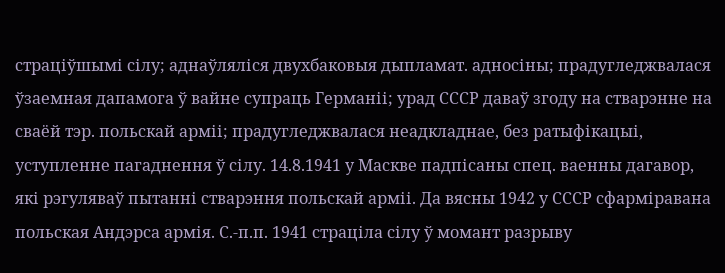страціўшымі сілу; аднаўляліся двухбаковыя дыпламат. адносіны; прадугледжвалася ўзаемная дапамога ў вайне супраць Германіі; урад СССР даваў згоду на стварэнне на сваёй тэр. польскай арміі; прадугледжвалася неадкладнае, без ратыфікацыі, уступленне пагаднення ў сілу. 14.8.1941 у Маскве падпісаны спец. ваенны дагавор, які рэгуляваў пытанні стварэння польскай арміі. Да вясны 1942 у СССР сфарміравана польская Андэрса армія. С.-п.п. 1941 страціла сілу ў момант разрыву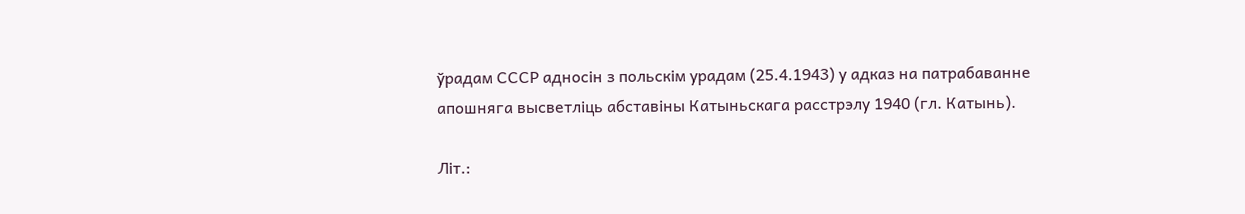ўрадам СССР адносін з польскім урадам (25.4.1943) у адказ на патрабаванне апошняга высветліць абставіны Катыньскага расстрэлу 1940 (гл. Катынь).

Літ.: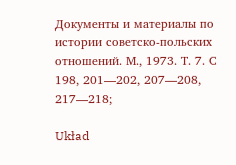Документы и материалы по истории советско-польских отношений. М., 1973. Т. 7. С 198, 201—202, 207—208, 217—218;

Układ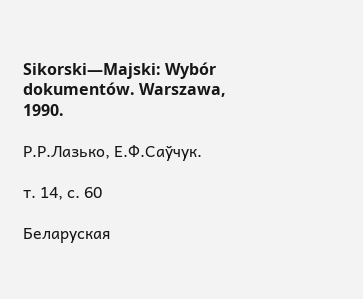Sikorski—Majski: Wybór dokumentów. Warszawa, 1990.

Р.Р.Лазько, Е.Ф.Саўчук.

т. 14, с. 60

Беларуская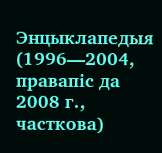Энцыклапедыя (1996—2004, правапіс да 2008 г., часткова)